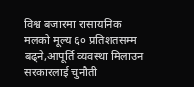विश्व बजारमा रासायनिक मलको मूल्य ६० प्रतिशतसम्म बढ्ने,आपूर्ति व्यवस्था मिलाउन सरकारलाई चुनौती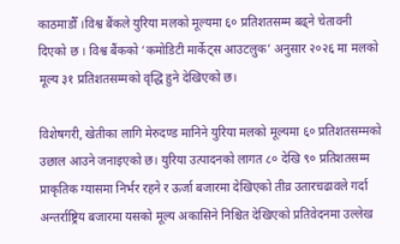काठमाडौँ ।विश्व बैंकले युरिया मलको मूल्यमा ६० प्रतिशतसम्म बढ्ने चेतावनी दिएको छ । विश्व बैंकको ‘कमोडिटी मार्केट्स आउटलुक’ अनुसार २०२६ मा मलको मूल्य ३१ प्रतिशतसम्मको वृद्धि हुने देखिएको छ।

विशेषगरी, खेतीका लागि मेरुदण्ड मानिने युरिया मलको मूल्यमा ६० प्रतिशतसम्मको उछाल आउने जनाइएको छ। युरिया उत्पादनको लागत ८० देखि ९० प्रतिशतसम्म प्राकृतिक ग्यासमा निर्भर रहने र ऊर्जा बजारमा देखिएको तीव्र उतारचढावले गर्दा अन्तर्राष्ट्रिय बजारमा यसको मूल्य अकासिने निश्चित देखिएको प्रतिवेदनमा उल्लेख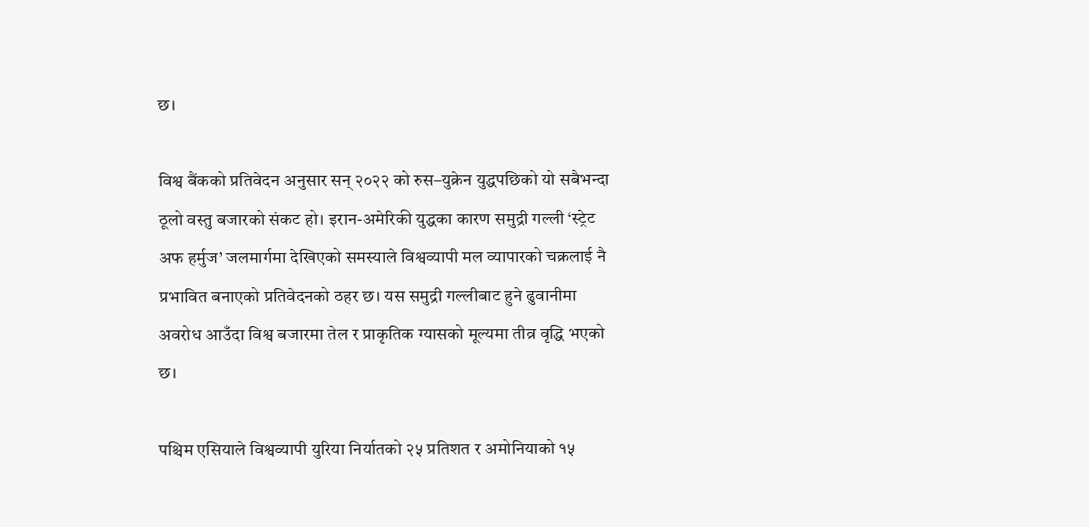छ।

विश्व बैंकको प्रतिवेदन अनुसार सन् २०२२ को रुस–युक्रेन युद्धपछिको यो सबैभन्दा ठूलो वस्तु बजारको संकट हो। इरान-अमेरिकी युद्धका कारण समुद्री गल्ली ‘स्ट्रेट अफ हर्मुज’ जलमार्गमा देखिएको समस्याले विश्वव्यापी मल व्यापारको चक्रलाई नै प्रभावित बनाएको प्रतिवेदनको ठहर छ। यस समुद्री गल्लीबाट हुने ढुवानीमा अवरोध आउँदा विश्व बजारमा तेल र प्राकृतिक ग्यासको मूल्यमा तीव्र वृद्धि भएको छ।

पश्चिम एसियाले विश्वव्यापी युरिया निर्यातको २५ प्रतिशत र अमोनियाको १५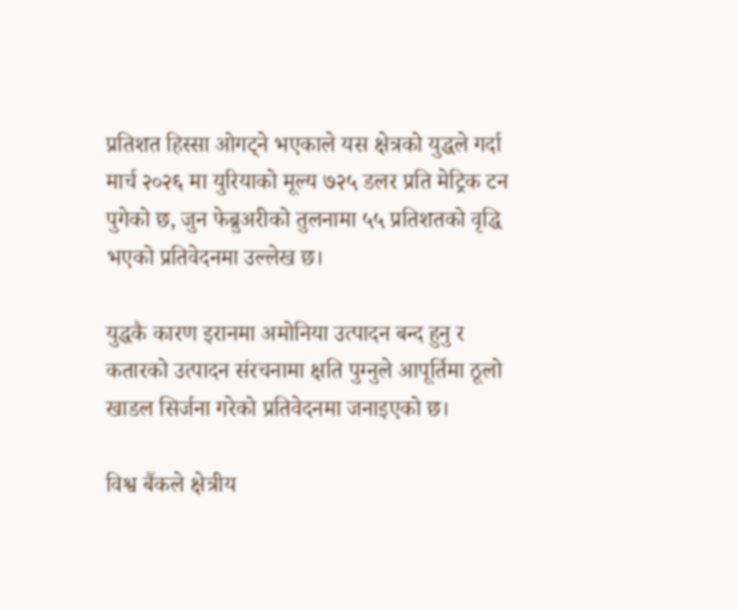प्रतिशत हिस्सा ओगट्ने भएकाले यस क्षेत्रको युद्धले गर्दा मार्च २०२६ मा युरियाको मूल्य ७२५ डलर प्रति मेट्रिक टन पुगेको छ, जुन फेब्रुअरीको तुलनामा ५५ प्रतिशतको वृद्धि भएको प्रतिवेदनमा उल्लेख छ।

युद्धकै कारण इरानमा अमोनिया उत्पादन बन्द हुनु र कतारको उत्पादन संरचनामा क्षति पुग्नुले आपूर्तिमा ठूलो खाडल सिर्जना गरेको प्रतिवेदनमा जनाइएको छ।

विश्व बैंकले क्षेत्रीय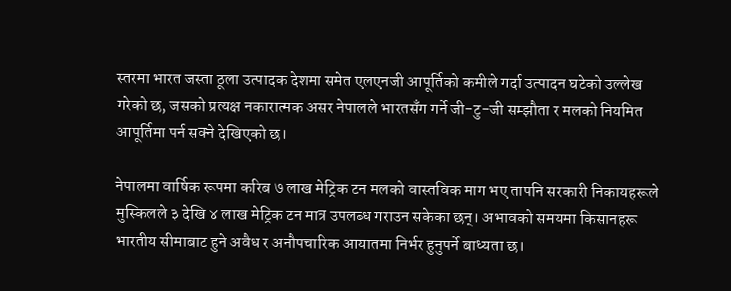स्तरमा भारत जस्ता ठूला उत्पादक देशमा समेत एलएनजी आपूर्तिको कमीले गर्दा उत्पादन घटेको उल्लेख गरेको छ, जसको प्रत्यक्ष नकारात्मक असर नेपालले भारतसँग गर्ने जी-टु-जी सम्झौता र मलको नियमित आपूर्तिमा पर्न सक्ने देखिएको छ।

नेपालमा वार्षिक रूपमा करिब ७ लाख मेट्रिक टन मलको वास्तविक माग भए तापनि सरकारी निकायहरूले मुस्किलले ३ देखि ४ लाख मेट्रिक टन मात्र उपलब्ध गराउन सकेका छन्। अभावको समयमा किसानहरू भारतीय सीमाबाट हुने अवैध र अनौपचारिक आयातमा निर्भर हुनुपर्ने बाध्यता छ।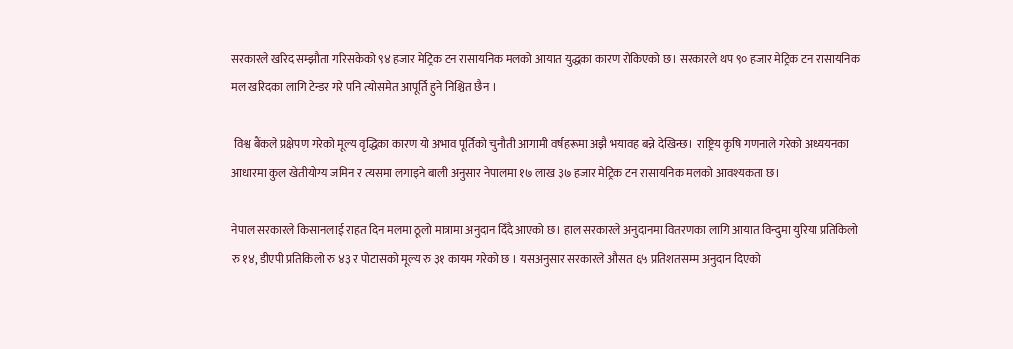सरकारले खरिद सम्झौता गरिसकेको ९४ हजार मेट्रिक टन रासायनिक मलको आयात युद्धका कारण रोकिएको छ। सरकारले थप ९० हजार मेट्रिक टन रासायनिक मल खरिदका लागि टेन्डर गरे पनि त्योसमेत आपूर्ति हुने निश्चित छैन ।

 विश्व बैंकले प्रक्षेपण गरेको मूल्य वृद्धिका कारण यो अभाव पूर्तिको चुनौती आगामी वर्षहरूमा अझै भयावह बन्ने देखिन्छ।  राष्ट्रिय कृषि गणनाले गरेको अध्ययनका आधारमा कुल खेतीयोग्य जमिन र त्यसमा लगाइने बाली अनुसार नेपालमा १७ लाख ३७ हजार मेट्रिक टन रासायनिक मलको आवश्यकता छ।

नेपाल सरकारले किसानलाई राहत दिन मलमा ठूलो मात्रामा अनुदान दिँदै आएको छ। हाल सरकारले अनुदानमा वितरणका लागि आयात विन्दुमा युरिया प्रतिकिलो रु १४, डीएपी प्रतिकिलो रु ४३ र पोटासको मूल्य रु ३१ कायम गरेको छ । यसअनुसार सरकारले औसत ६५ प्रतिशतसम्म अनुदान दिएको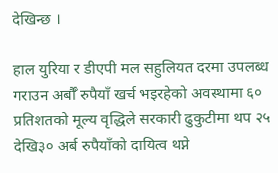देखिन्छ ।

हाल युरिया र डीएपी मल सहुलियत दरमा उपलब्ध गराउन अर्बौँ रुपैयाँ खर्च भइरहेको अवस्थामा ६० प्रतिशतको मूल्य वृद्धिले सरकारी ढुकुटीमा थप २५ देखि३० अर्ब रुपैयाँको दायित्व थप्ने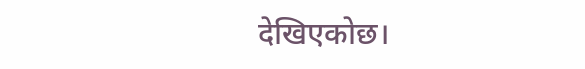देखिएकोछ।